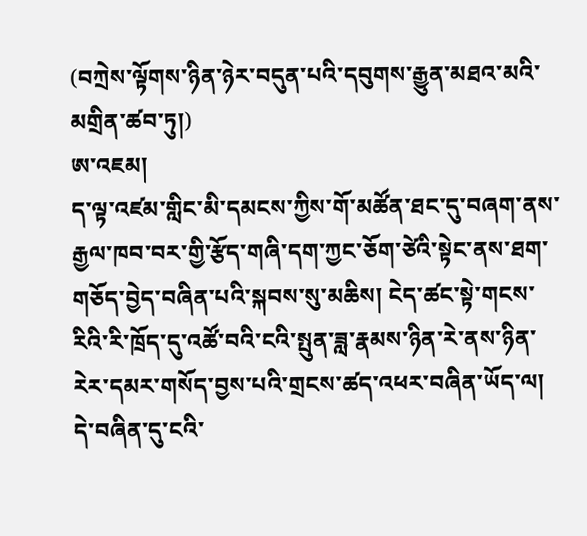(བཀྲེས་ལྟོགས་ཉིན་ཉེར་བདུན་པའི་དབུགས་རྒྱུན་མཐའ་མའི་མགྲིན་ཚབ་ཏུ།)
ཨ་འཇམ།
ད་ལྟ་འཛམ་གླིང་མི་དམངས་ཀྱིས་གོ་མཚོན་ཐང་དུ་བཞག་ནས་རྒྱལ་ཁབ་བར་གྱི་རྩོད་གཞི་དག་ཀྱང་ཅོག་ཙེའི་སྟེང་ནས་ཐག་གཅོད་བྱེད་བཞིན་པའི་སྐབས་སུ་མཆིས། ངེད་ཚང་སྟེ་གངས་རིའི་རི་ཁྲོད་དུ་འཚོ་བའི་ངའི་སྤུན་ཟླ་རྣམས་ཉིན་རེ་ནས་ཉིན་རེར་དམར་གསོད་བྱས་པའི་གྲངས་ཚད་འཕར་བཞིན་ཡོད་ལ། དེ་བཞིན་དུ་ངའི་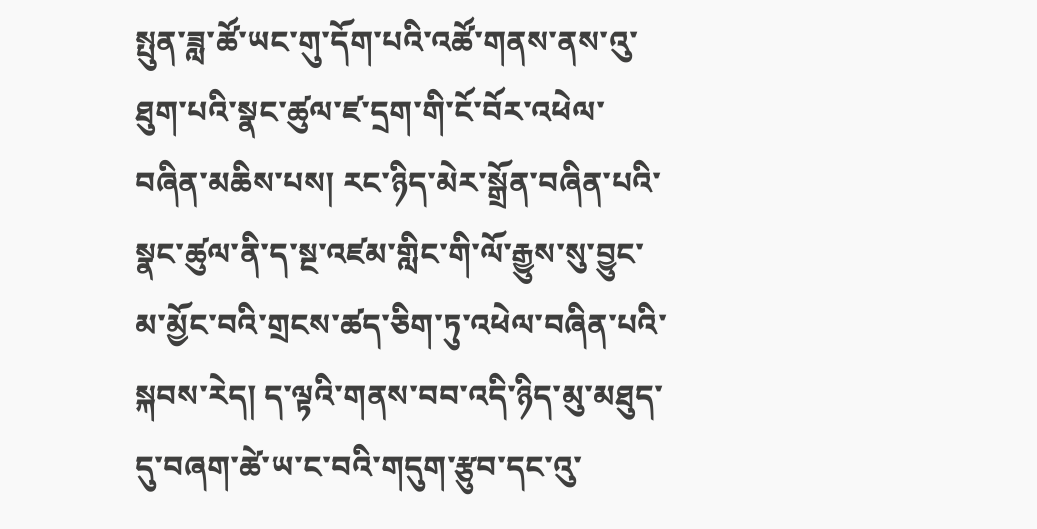སྤུན་ཟླ་ཚོ་ཡང་གུ་དོག་པའི་འཚོ་གནས་ནས་འུ་ཐུག་པའི་སྣང་ཚུལ་ཛ་དྲག་གི་ངོ་བོར་འཕེལ་བཞིན་མཆིས་པས། རང་ཉིད་མེར་སྒྲོན་བཞིན་པའི་སྣང་ཚུལ་ནི་ད་སྔ་འཛམ་གླིང་གི་ལོ་རྒྱུས་སུ་བྱུང་མ་མྱོང་བའི་གྲངས་ཚད་ཅིག་ཏུ་འཕེལ་བཞིན་པའི་སྐབས་རེད། ད་ལྟའི་གནས་བབ་འདི་ཉིད་མུ་མཐུད་དུ་བཞག་ཚེ་ཡ་ང་བའི་གདུག་རྩུབ་དང་འུ་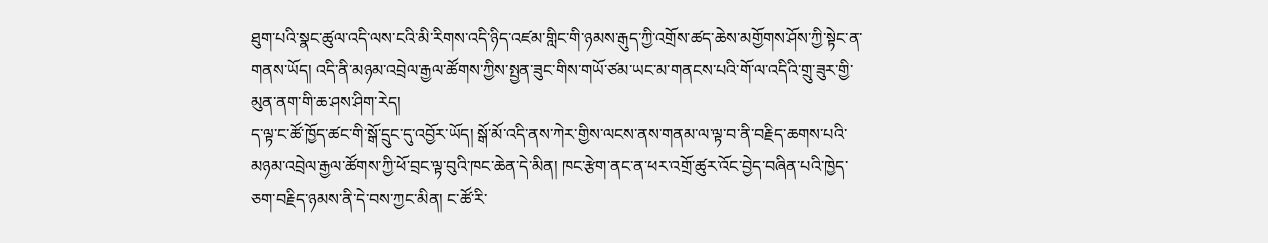ཐུག་པའི་སྣང་ཚུལ་འདི་ལས་ངའི་མི་རིགས་འདི་ཉིད་འཛམ་གླིང་གི་ཉམས་རྒུད་ཀྱི་འགྲོས་ཚད་ཆེས་མགྱོགས་ཤོས་ཀྱི་སྟེང་ན་གནས་ཡོད། འདི་ནི་མཉམ་འབྲེལ་རྒྱལ་ཚོགས་ཀྱིས་སྤྱན་ཟུང་གིས་གཡོ་ཙམ་ཡང་མ་གནངས་པའི་གོ་ལ་འདིའི་གྲུ་ཟུར་གྱི་མུན་ནག་གི་ཆ་ཤས་ཤིག་རེད།
ད་ལྟ་ང་ཚོ་ཁྱོད་ཚང་གི་སྒོ་དྲུང་དུ་འབྱོར་ཡོད། སྒོ་མོ་འདི་ནས་ཀེར་གྱིས་ལངས་ནས་གནམ་ལ་ལྟ་བ་ནི་བརྗིད་ཆགས་པའི་མཉམ་འབྲེལ་རྒྱལ་ཚོགས་ཀྱི་ཕོ་བྲང་ལྟ་བུའི་ཁང་ཆེན་དེ་མིན། ཁང་རྩེག་ནང་ན་ཕར་འགྲོ་ཚུར་འོང་བྱེད་བཞིན་པའི་ཁྱེད་ཅག་བརྗིད་ཉམས་ནི་དེ་བས་ཀྱང་མིན། ང་ཚོ་རི་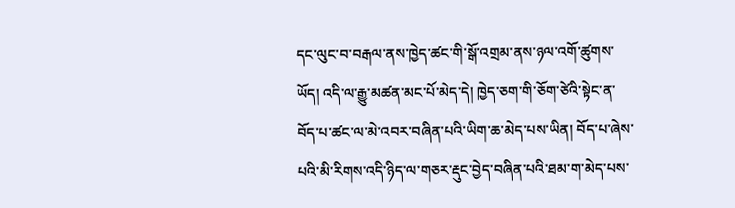དང་ལུང་བ་བརྒལ་ནས་ཁྱེད་ཚང་གི་སྒོ་འགྲམ་ནས་ཉལ་འགོ་ཚུགས་ཡོད། འདི་ལ་རྒྱུ་མཚན་མང་པོ་མེད་དེ། ཁྱེད་ཅག་གི་ཅོག་ཙེའི་སྟེང་ན་བོད་པ་ཚང་ལ་མེ་འབར་བཞིན་པའི་ཡིག་ཆ་མེད་པས་ཡིན། བོད་པ་ཞེས་པའི་མི་རིགས་འདི་ཉིད་ལ་གཅར་རྡུང་བྱེད་བཞིན་པའི་ཐམ་ག་མེད་པས་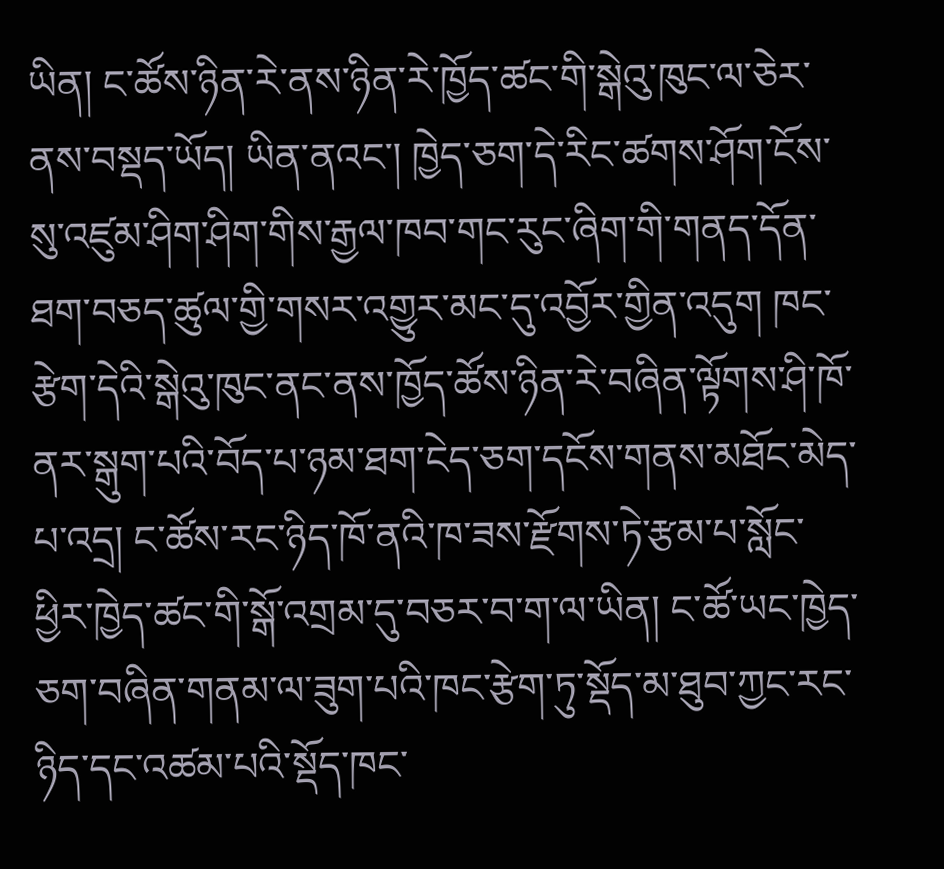ཡིན། ང་ཚོས་ཉིན་རེ་ནས་ཉིན་རེ་ཁྱོད་ཚང་གི་སྒེའུ་ཁུང་ལ་ཅེར་ནས་བསྡད་ཡོད། ཡིན་ནའང་། ཁྱེད་ཅག་དེ་རིང་ཚགས་ཤོག་ངོས་སུ་འཛུམ་ཤིག་ཤིག་གིས་རྒྱལ་ཁབ་གང་རུང་ཞིག་གི་གནད་དོན་ཐག་བཅད་ཚུལ་གྱི་གསར་འགྱུར་མང་དུ་འབྱོར་གྱིན་འདུག ཁང་རྩེག་དེའི་སྒེའུ་ཁུང་ནང་ནས་ཁྱོད་ཚོས་ཉིན་རེ་བཞིན་ལྟོགས་ཤི་ཁོ་ནར་སྒུག་པའི་བོད་པ་ཉམ་ཐག་ངེད་ཅག་དངོས་གནས་མཐོང་མེད་པ་འདྲ། ང་ཚོས་རང་ཉིད་ཁོ་ནའི་ཁ་ཟས་རྫོགས་ཏེ་རྩམ་པ་སློང་ཕྱིར་ཁྱེད་ཚང་གི་སྒོ་འགྲམ་དུ་བཅར་བ་ག་ལ་ཡིན། ང་ཚོ་ཡང་ཁྱེད་ཅག་བཞིན་གནམ་ལ་ཟུག་པའི་ཁང་རྩེག་ཏུ་སྡོད་མ་ཐུབ་ཀྱང་རང་ཉིད་དང་འཚམ་པའི་སྡོད་ཁང་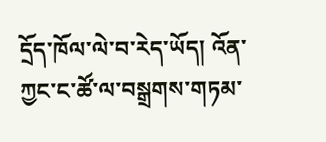དྲོད་ཁོལ་ལེ་བ་རེད་ཡོད། འོན་ཀྱང་ང་ཚོ་ལ་བསྒྲགས་གཏམ་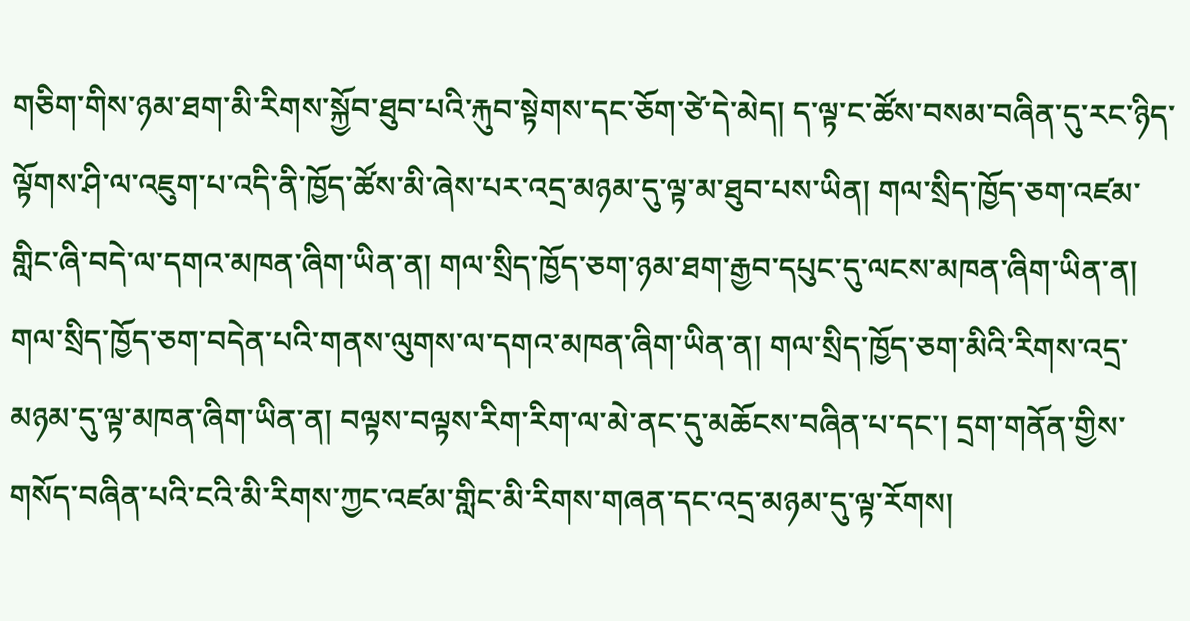གཅིག་གིས་ཉམ་ཐག་མི་རིགས་སྐྱོབ་ཐུབ་པའི་རྐུབ་སྟེགས་དང་ཅོག་ཙེ་དེ་མེད། ད་ལྟ་ང་ཚོས་བསམ་བཞིན་དུ་རང་ཉིད་ལྟོགས་ཤི་ལ་འཇུག་པ་འདི་ནི་ཁྱོད་ཚོས་མི་ཞེས་པར་འདྲ་མཉམ་དུ་ལྟ་མ་ཐུབ་པས་ཡིན། གལ་སྲིད་ཁྱོད་ཅག་འཛམ་གླིང་ཞི་བདེ་ལ་དགའ་མཁན་ཞིག་ཡིན་ན། གལ་སྲིད་ཁྱོད་ཅག་ཉམ་ཐག་རྒྱབ་དཔུང་དུ་ལངས་མཁན་ཞིག་ཡིན་ན། གལ་སྲིད་ཁྱོད་ཅག་བདེན་པའི་གནས་ལུགས་ལ་དགའ་མཁན་ཞིག་ཡིན་ན། གལ་སྲིད་ཁྱོད་ཅག་མིའི་རིགས་འདྲ་མཉམ་དུ་ལྟ་མཁན་ཞིག་ཡིན་ན། བལྟས་བལྟས་རིག་རིག་ལ་མེ་ནང་དུ་མཆོངས་བཞིན་པ་དང་། དྲག་གནོན་གྱིས་གསོད་བཞིན་པའི་ངའི་མི་རིགས་ཀྱང་འཛམ་གླིང་མི་རིགས་གཞན་དང་འདྲ་མཉམ་དུ་ལྟ་རོགས།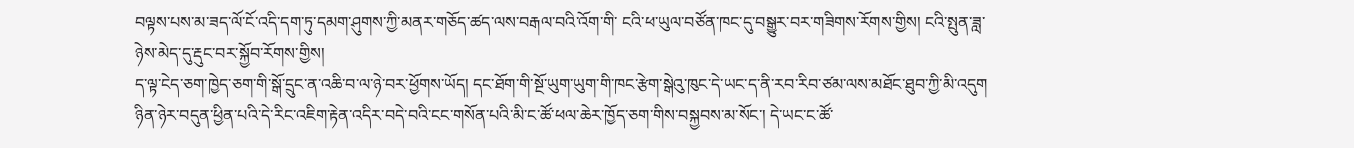བལྟས་པས་མ་ཟད་ལོ་ངོ་འདི་དག་ཏུ་དམག་ཤུགས་ཀྱི་མནར་གཅོད་ཚད་ལས་བརྒལ་བའི་འོག་གི་ ངའི་ཕ་ཡུལ་བཙོན་ཁང་དུ་བསྒྱུར་བར་གཟིགས་རོགས་གྱིས། ངའི་སྤུན་ཟླ་ཉེས་མེད་དུ་རྡུང་བར་སྐྱོབ་རོགས་གྱིས།
ད་ལྟ་ངེད་ཅག་ཁྱེད་ཅག་གི་སྒོ་དྲུང་ན་འཆི་བ་ལ་ཉེ་བར་ཕྱོགས་ཡོད། དང་ཐོག་གི་སྔོ་ཡུག་ཡུག་གི་ཁང་རྩེག་སྒེའུ་ཁུང་དེ་ཡང་ད་ནི་རབ་རིབ་ཙམ་ལས་མཐོང་ཐུབ་ཀྱི་མི་འདུག ཉིན་ཉེར་བདུན་ཕྱིན་པའི་དེ་རིང་འཇིག་རྟེན་འདིར་བདེ་བའི་ངང་གསོན་པའི་མི་ང་ཚོ་ཕལ་ཆེར་ཁྱོད་ཅག་གིས་བསྐྱབས་མ་སོང་། དེ་ཡང་ང་ཚོ་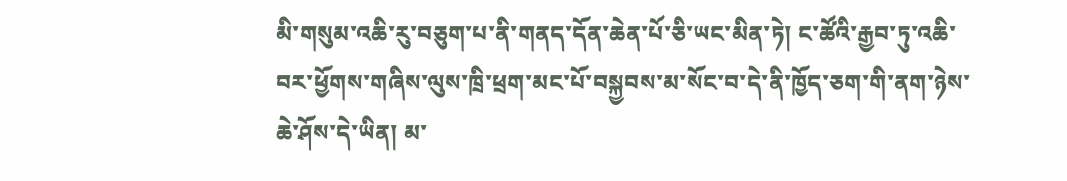མི་གསུམ་འཆི་རུ་བཅུག་པ་ནི་གནད་དོན་ཆེན་པོ་ཅི་ཡང་མིན་ཏེ། ང་ཚོའི་རྒྱབ་ཏུ་འཆི་བར་ཕྱོགས་གཞིས་ལུས་ཁྲི་ཕྲག་མང་པོ་བསྐྱབས་མ་སོང་བ་དེ་ནི་ཁྱོད་ཅག་གི་ནག་ཉེས་ཆེ་ཤོས་དེ་ཡིན། མ་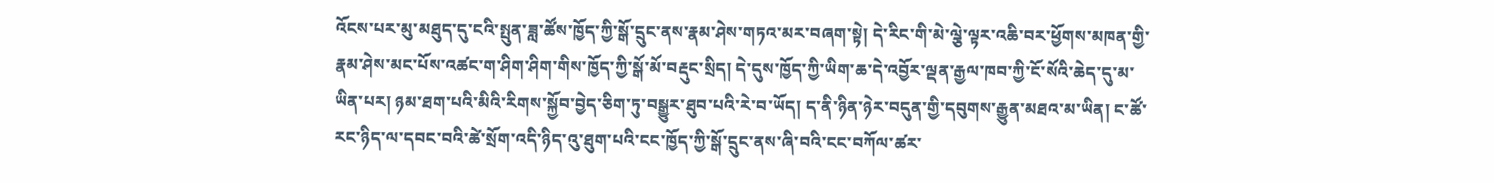འོངས་པར་མུ་མཐུད་དུ་ངའི་སྤུན་ཟླ་ཚོས་ཁྱོད་ཀྱི་སྒོ་དྲུང་ནས་རྣམ་ཤེས་གཏའ་མར་བཞག་སྟེ། དེ་རིང་གི་མེ་ལྕེ་ལྟར་འཆི་བར་ཕྱོགས་མཁན་གྱི་རྣམ་ཤེས་མང་པོས་འཚང་ག་ཤིག་ཤིག་གིས་ཁྱོད་ཀྱི་སྒོ་མོ་བརྡུང་སྲིད། དེ་དུས་ཁྱོད་ཀྱི་ཡིག་ཆ་དེ་འབྱོར་ལྡན་རྒྱལ་ཁབ་ཀྱི་ངོ་སོའི་ཆེད་དུ་མ་ཡིན་པར། ཉམ་ཐག་པའི་མིའི་རིགས་སྐྱོབ་བྱེད་ཅིག་ཏུ་བསྒྱུར་ཐུབ་པའི་རེ་བ་ཡོད། ད་ནི་ཉིན་ཉེར་བདུན་གྱི་དབུགས་རྒྱུན་མཐའ་མ་ཡིན། ང་ཚོ་རང་ཉིད་ལ་དབང་བའི་ཚེ་སྲོག་འདི་ཉིད་འུ་ཐུག་པའི་ངང་ཁྱོད་ཀྱི་སྒོ་དྲུང་ནས་ཞི་བའི་ངང་བཀོལ་ཚར་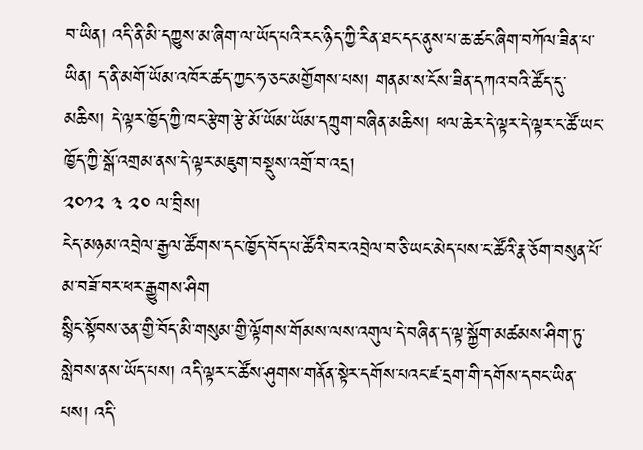བ་ཡིན། འདི་ནི་མི་དཀྱུས་མ་ཞིག་ལ་ཡོད་པའི་རང་ཉིད་ཀྱི་རིན་ཐང་དང་ནུས་པ་ཆ་ཚང་ཞིག་བཀོལ་ཟིན་པ་ཡིན། ད་ནི་མགོ་ཡོམ་འཁོར་ཚད་ཀྱང་ཧ་ཅང་མགྱོགས་པས། གནམ་ས་ངོས་ཟིན་དཀའ་བའི་ཚོད་དུ་མཆིས། དེ་ལྟར་ཁྱོད་ཀྱི་ཁང་རྩེག་རྩེ་མོ་ཡོམ་ཡོམ་དཀྲུག་བཞིན་མཆིས། ཕལ་ཆེར་དེ་ལྟར་དེ་ལྟར་ང་ཚོ་ཡང་ཁྱོད་ཀྱི་སྒོ་འགྲམ་ནས་དེ་ལྟར་མཇུག་བསྡུས་འགྲོ་བ་འདྲ།
༢༠༡༢ ༣ ༢༠ ལ་བྲིས།
ངེད་མཉམ་འབྲེལ་རྒྱལ་ཚོགས་དང་ཁྱོད་བོད་པ་ཚོའི་བར་འབྲེལ་བ་ཅི་ཡང་མེད་པས་ང་ཚོའི་རྣ་ཅོག་བསུན་པོ་མ་བཟོ་བར་ཕར་རྒྱུགས་ཤིག
སྙིང་སྟོབས་ཅན་གྱི་བོད་མི་གསུམ་གྱི་ལྟོགས་གོམས་ལས་འགུལ་དེ་བཞིན་ད་ལྟ་སྐྱོག་མཚམས་ཤིག་ཏུ་སླེབས་ནས་ཡོད་པས། འདི་ལྟར་ང་ཚོས་ཤུགས་གནོན་སྟེར་དགོས་པའང་ཛ་དྲག་གི་དགོས་དབང་ཡིན་པས། འདི་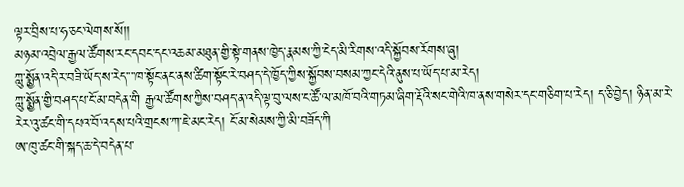ལྟར་བྲིས་པ་ཧ་ཅང་ལེགས་སོ།།
མཉམ་འབྲེལ་རྒྱལ་ཚོགས་རང་དབང་དང་འཆམ་མཐུན་གྱི་སྟེ་གནས་ཁྱེད་རྣམས་ཀྱི་ངེད་མི་རིགས་འདི་སྐྱོབས་རོགས་ཞུ།
ཀླུ་སྨྱོན་འདི་ར་བཟི་ཡོད་ས་རེད་་་་ཁ་སྟོང་ནང་ནས་ཚིག་སྟོང་རེ་བཤད་དེ་ཁྱོད་ཀྱིས་སྐྱོབས་བསམ་ཀྱང་དེའི་ནུས་པ་ཡོད་པ་མ་རེད།
ཀླུ་སྨྱོན་གྱི་བཤད་པ་ངོ་མ་བདེན་གི རྒྱལ་ཚོགས་ཀྱིས་བཤད་ན་འདི་ལྟ་བུ་ལས་ང་ཚོ་ལ་མཁོ་བའི་གཏམ་ཞིག་རྡོའི་སང་གེའི་ཁ་ནས་གསེར་དང་གཅིག་པ་རེད། ད་ཅི་བྱེད། ཉིན་མ་རེ་རེར་འུ་ཚང་གི་དཔའ་བོ་འདས་པའི་གྲངས་ཀ་ཇེ་མང་རེད། ངོ་མ་སེམས་ཀྱི་མི་བཟོད་ཀི
ཨ་ཁུ་ཚང་གི་སྐད་ཆ་དེ་བདེན་པ་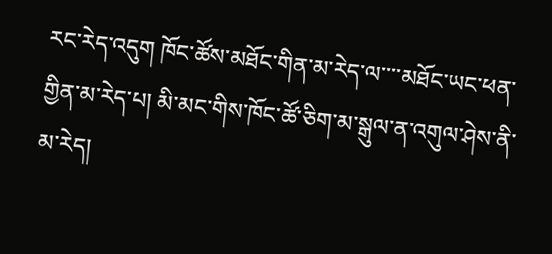རང་རེད་འདུག ཁོང་ཚོས་མཐོང་གིན་མ་རེད་ལ་་་་མཐོང་ཡང་ཕན་གྱིན་མ་རེད་པ། མི་མང་གིས་ཁོང་ཚོ་ཅིག་མ་སྒུལ་ན་འགུལ་ཤེས་ནི་མ་རེད།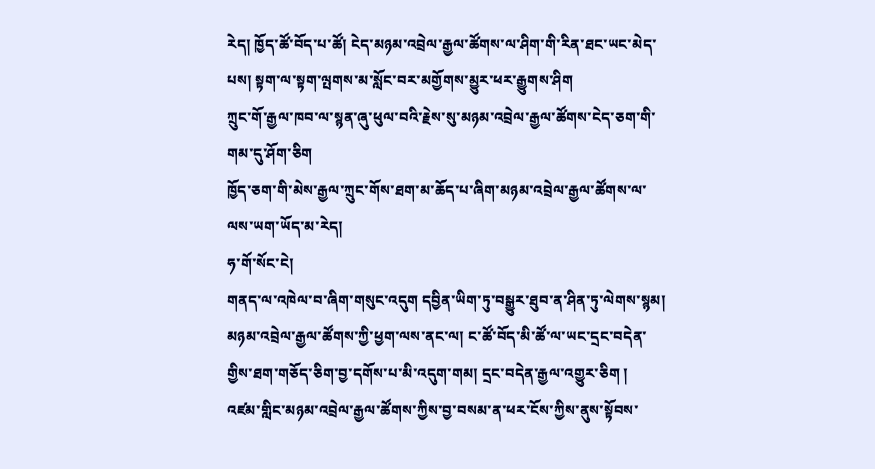རེད། ཁྱོད་ཚོ་བོད་པ་ཚོ། ངེད་མཉམ་འབྲེལ་རྒྱལ་ཚོགས་ལ་ཤིག་གི་རིན་ཐང་ཡང་མེད་པས། སྟག་ལ་སྟག་ལྤགས་མ་སློང་བར་མགྱོགས་མྱུར་ཕར་རྒྱུགས་ཤིག
ཀྲུང་གོ་རྒྱལ་ཁབ་ལ་སྙན་ཞུ་ཕུལ་བའི་རྗེས་སུ་མཉམ་འབྲེལ་རྒྱལ་ཚོགས་ངེད་ཅག་གི་གམ་དུ་ཤོག་ཅིག
ཁྱོད་ཅག་གི་མེས་རྒྱལ་ཀྲུང་གོས་ཐག་མ་ཆོད་པ་ཞིག་མཉམ་འབྲེལ་རྒྱལ་ཚོགས་ལ་ལས་ཡག་ཡོད་མ་རེད།
ཧ་གོ་སོང་ངེ།
གནད་ལ་འཁེལ་བ་ཞིག་གསུང་འདུག དབྱིན་ཡིག་ཏུ་བསྒྱུར་ཐུབ་ན་ཤིན་ཏུ་ལེགས་སྙམ།
མཉམ་འབྲེལ་རྒྱལ་ཚོགས་ཀྱི་ཕྱག་ལས་ནང་ལ། ང་ཚོ་བོད་མི་ཚོ་ལ་ཡང་དྲང་བདེན་གྱིས་ཐག་གཅོད་ཅིག་བྱ་དགོས་པ་མི་འདུག་གམ། དྲང་བདེན་རྒྱལ་འགྱུར་ཅིག །
འཛམ་གླིང་མཉམ་འབྲེལ་རྒྱལ་ཚོགས་ཀྱིས་བྱ་བསམ་ན་ཕར་ངོས་ཀྱིས་ནུས་སྟོབས་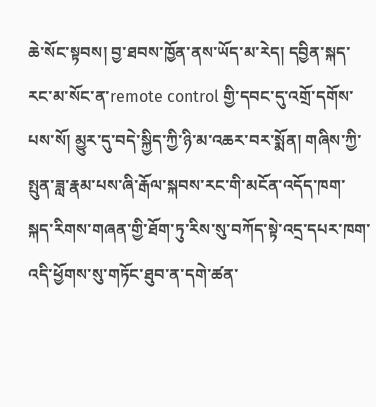ཆེ་སོང་སྟབས། བྱ་ཐབས་ཁྱོན་ནས་ཡོད་མ་རེད། དབྱིན་སྐད་རང་མ་སོང་ན་remote control གྱི་དབང་དུ་འགྲོ་དགོས་པས་སོ། མྱུར་དུ་བདེ་སྐྱིད་ཀྱི་ཉི་མ་འཆར་བར་སྨོན། གཞིས་ཀྱི་སྤུན་ཟླ་རྣམ་པས་ཞི་རྒོལ་སྐབས་རང་གི་མངོན་འདོད་ཁག་སྐད་རིགས་གཞན་གྱི་ཐོག་ཏུ་རིས་སུ་བཀོད་སྟེ་འདྲ་དཔར་ཁག་འདི་ཕྱོགས་སུ་གཏོང་ཐུབ་ན་དགེ་ཚན་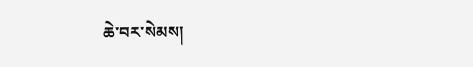ཆེ་བར་སེམས།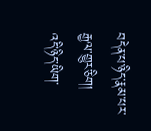བདེན་པ་ཉིད་རྣམ་པར་རྒྱལ་གྱུར་ཅིག།
འདི་ཉིད་ཡིག་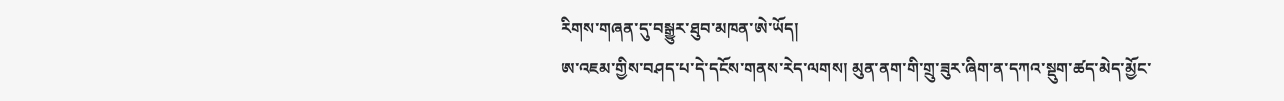རིགས་གཞན་དུ་བསྒྱུར་ཐུབ་མཁན་ཨེ་ཡོད།
ཨ་འཇམ་གྱིས་བཤད་པ་དེ་དངོས་གནས་རེད་ལགས། མུན་ནག་གི་གྲུ་ཟུར་ཞིག་ན་དཀའ་སྡུག་ཚད་མེད་མྱོང་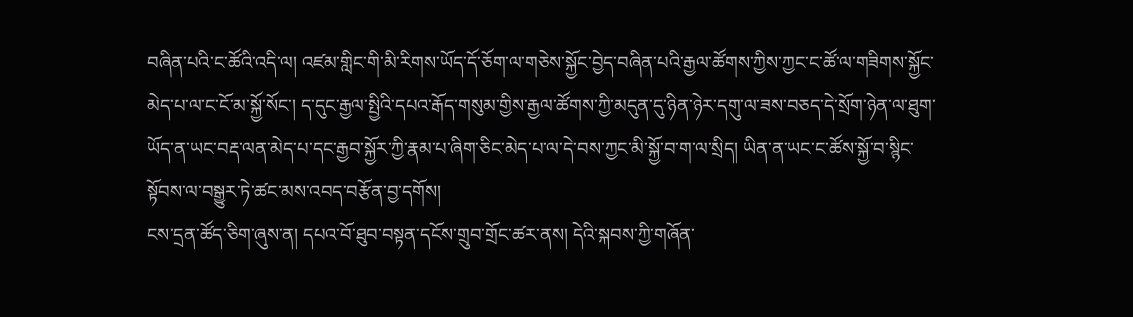བཞིན་པའི་ང་ཚོའི་འདི་ལ། འཛམ་གླིང་གི་མི་རིགས་ཡོད་དོ་ཅོག་ལ་གཅེས་སྐྱོང་བྱེད་བཞིན་པའི་རྒྱལ་ཚོགས་ཀྱིས་ཀྱང་ང་ཚོ་ལ་གཟིགས་སྐྱོང་མེད་པ་ལ་ང་ངོ་མ་སྐྱོ་སོང་། ད་དུང་རྒྱལ་སྤྱིའི་དཔའ་རྒོད་གསུམ་གྱིས་རྒྱལ་ཚོགས་ཀྱི་མདུན་དུ་ཉིན་ཉེར་དགུ་ལ་ཟས་བཅད་དེ་སྲོག་ཉེན་ལ་ཐུག་ཡོད་ན་ཡང་བརྡ་ལན་མེད་པ་དང་རྒྱབ་སྐྱོར་ཀྱི་རྣམ་པ་ཞིག་ཅིང་མེད་པ་ལ་དེ་བས་ཀྱང་མི་སྐྱོ་བ་ག་ལ་སྲིད། ཡིན་ན་ཡང་ང་ཚོས་སྐྱོ་བ་སྙིང་སྟོབས་ལ་བསྒྱུར་ཏེ་ཚང་མས་འབད་བརྩོན་བྱ་དགོས།
ངས་དྲན་ཚོད་ཅིག་ཞུས་ན། དཔའ་བོ་ཐུབ་བསྟན་དངོས་གྲུབ་གྲོང་ཚར་ནས། དེའི་སྐབས་ཀྱི་གཞོན་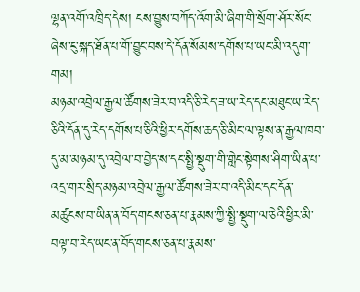ལྷན་འགོ་འཁྲིད་དེས། ངས་བྱུས་བཀོད་འོག་མི་ཞིག་གི་སྲོག་ཤོར་སོང་ཞེས་ངུ་སྐད་ཐོན་པ་གོ་བྱུང་བས་དེ་དོན་སོམས་དགོས་པ་ཡང་མི་འདུག་གམ།
མཉམ་འབྲེལ་རྒྱལ་ཚོགས་ཟེར་བ་འདི་ཅི་རེད་ཟ་ཡ་རེད་དང་མཐུང་ཡ་རེད་ཅིའི་དོན་དུ་རེད་དགོས་པ་ཅིའི་ཕྱིར་དགོས་ཆད་ཅི་མིང་ལ་ལྟས་ན་རྒྱལ་ཁབ་དུ་མ་མཉམ་དུ་འབྲེལ་བ་བྱེད་ས་དང་སྤྱི་སྡུག་གི་གླེང་སྟེགས་ཤིག་ཡིན་པ་འདྲ་གར་སྲིད་མཉམ་འབྲེལ་རྒྱལ་ཚོགས་ཟེར་བ་འདི་མིང་དང་དོན་མཚུངས་བ་ཡིན་ན་བོད་གངས་ཅན་པ་རྣམས་ཀྱི་སྤྱི་སྡུག་ལ་ཅེའི་ཕྱིར་མི་བལྟ་བ་རེད་ཡང་ན་བོད་གངས་ཅན་པ་རྣམས་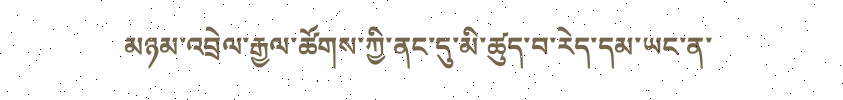མཉམ་འབྲེལ་རྒྱལ་ཚོགས་ཀྱི་ནང་དུ་མི་ཚུད་བ་རེད་དམ་ཡང་ན་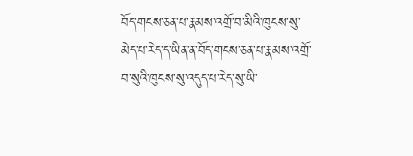བོད་གངས་ཅན་པ་རྣམས་འགྲོ་བ་མིའི་ཁུངས་སུ་མེད་པ་རེད་ད་ཡིན་ན་བོད་གངས་ཅན་པ་རྣམས་འགྲོ་བ་སུའི་ཁུངས་སུ་འདུད་པ་རེད་སུ་ཡི་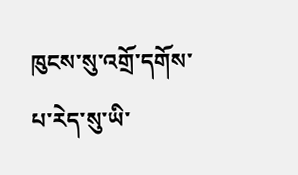ཁུངས་སུ་འགྲོ་དགོས་པ་རེད་སུ་ཡི་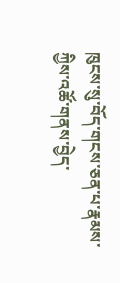ཁུངས་སུ་བོད་གངས་ཅན་པ་རྣམས་ཀྱིས་འཚོ་གནས་བྱེད་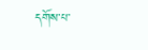དགོས་པ་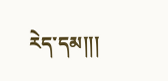རེད་དམ།།།